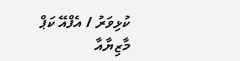ކުޅިވަރު / އެފްއޭ ކަޕް
މާޒިޔާއާ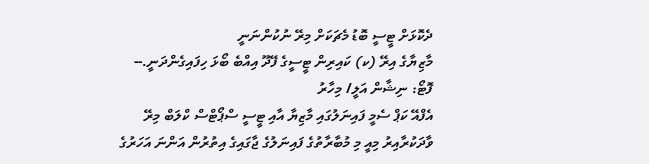ދެކޮޅަށް ޓީސީ ބޮޑު މެޗަކަށް މިރޭ ނުކުންނަނީ
މާޒިޔާގެ އިރޭ (ކ) ކައިރިން ޓީސީގެ ފޭދޫ އިއްބެ ބޯޅަ ހިފައިގެންދަނީ.-- ފޮޓޯ: ނިޝާން އަލީ/ މިހާރު
އެފްއޭ ކަޕް ސެމީ ފައިނަލުގައި މާޒިޔާ އާއި ޓީސީ ސްޕޯޓްސް ކްލަބް މިރޭ ވާދަކުރާއިރު މިއީ މި މުބާރާތުގެ ފައިނަލުގެ ޖާގައިގެ އިތުރުން އަންނަ އަހަރުގެ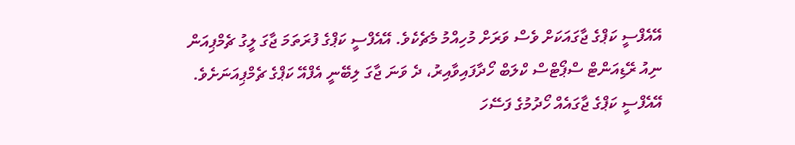އޭއެފްސީ ކަޕްގެ ޖާގައަކަށް ވެސް ވަރަށް މުހިއްމު މެޗެކެވެ. އޭއެފްސީ ކަޕްގެ ފުރަތަމަ ޖާގަ ލީގު ޗެމްޕިއަން ނިއު ރޭޑިއަންޓް ސްޕޯޓްސް ކްލަބް ހޯދާފައިވާއިރު، ދެ ވަނަ ޖާގަ ލިބޭނީ އެފްއޭ ކަޕްގެ ޗެމްޕިއަނަށެވެ.
އޭއެފްސީ ކަޕްގެ ޖާގައެއް ހޯދުމުގެ ފަސޭހަ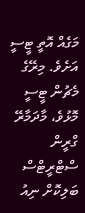މަގެއް އޮތީ ޓީސީ އަށެވެ. މިރޭގެ މެޗުން ޓީސީ މޮޅުވެ، މާދަމާރޭ ގްރީން ސްޓްރީޓްސް ބަލިކޮށް ނިއު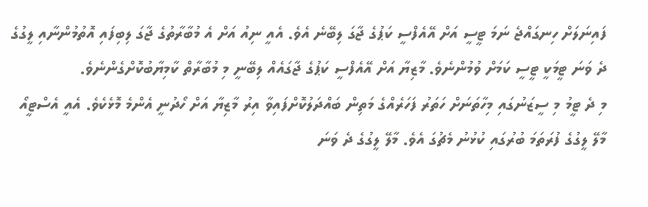ފައިނަލަށް ހިނގައްޖެ ނަމަ ޓީސީ އަށް އޭއެފްސީ ކަޕުގެ ޖާގަ ލިބޭނެ އެވެ. އެއީ ނިއު އަށް އެ މުބާރާތުގެ ޖާގަ ލިބިފައި އޮތުމުންނާއި ލީގުގެ ދެ ވަނަ ޓީމަކީ ޓީސީ ކަމަށް ވުމުންނެވެ. މާޒިޔާ އަށް އޭއެފްސީ ކަޕުގެ ޖާގައެއް ލިބޭނީ މި މުބާރާތް ކާމިޔާބުކޮށްގެންނެވެ.
މި ދެ ޓީމު މި ސީޒަނުގައި މިހާތަނަށް ހަތަރު ފަހަރެއްގެ މަތިން ބައްދަލުކޮށްފައިވާ އިރު މާޒިޔާ އަށް ހޯދުނީ އެންމެ މޮޅެކެވެ. އެއީ އެސްޓީއޯ މާލޭ ލީގުގެ ފުރަތަމަ ބުރުގައި ކުޅުނު މެޗުގަ އެވެ. މާލޭ ލީގުގެ ދެ ވަނަ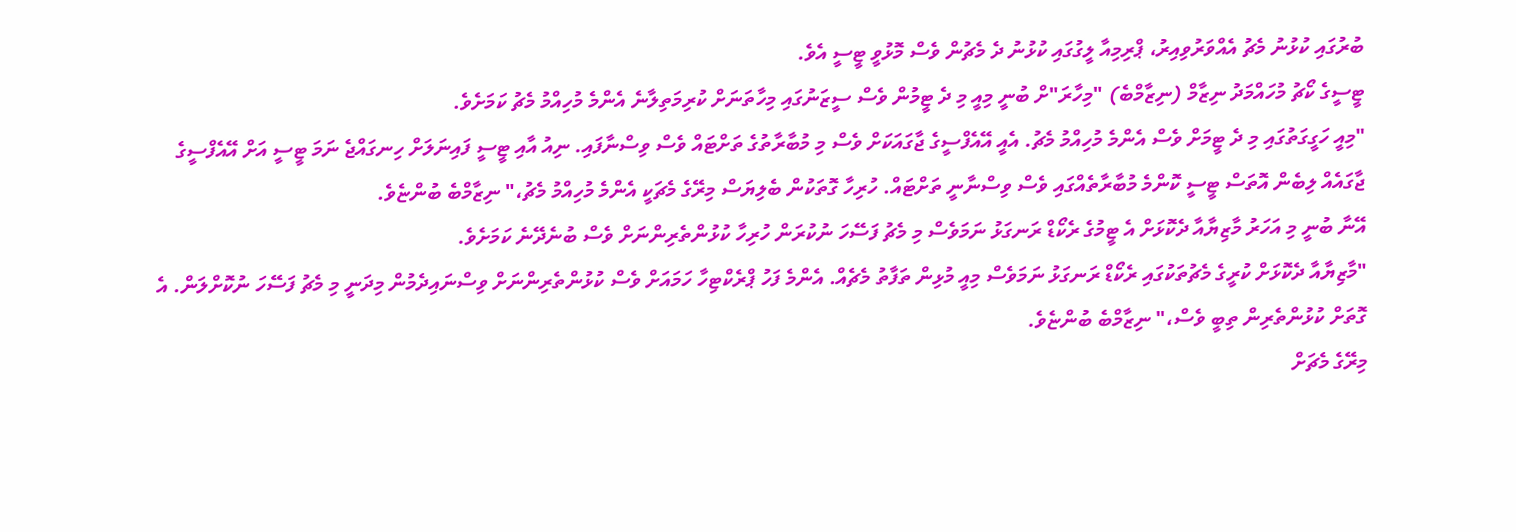ބުރުގައި ކުޅުނު މެޗު އެއްވަރުވިއިރު، ޕްރިމިއާ ލީގުގައި ކުޅުނު ދެ މެޗުން ވެސް މޮޅުވީ ޓީސީ އެވެ.
ޓީސީގެ ކޯޗު މުހައްމަދު ނިޒާމް (ނިޒާމްބެ) "މިހާރަ"ށް ބުނީ މިއީ މި ދެ ޓީމުން ވެސް ސީޒަނުގައި މިހާތަނަށް ކުރިމަތިލާނެ އެންމެ މުހިއްމު މެޗު ކަމަށެވެ.
"މިއީ ހަގީގަތުގައި މި ދެ ޓީމަށް ވެސް އެންމެ މުހިއްމު މެޗު. އެއީ އޭއެފްސީގެ ޖާގައަކަށް ވެސް މި މުބާރާތުގެ ތަށްޓައް ވެސް ވިސްނާފައި. ނިއު އާއި ޓީސީ ފައިނަލަށް ހިނގައްޖެ ނަމަ ޓީސީ އަށް އޭއެފްސީގެ ޖާގައެއް ލިބެން އޮތަސް ޓީސީ ކޮންމެ މުބާރާތެއްގައި ވެސް ވިސްނާނީ ތަށްޓައް. ހުރިހާ ގޮތަކުން ބެލިޔަސް މިރޭގެ މެޗަކީ އެންމެ މުހިއްމު މެޗު،" ނިޒާމްބެ ބުންޏެވެ.
އޭނާ ބުނީ މި އަހަރު މާޒިޔާއާ ދެކޮޅަށް އެ ޓީމުގެ ރެކޯޑް ރަނގަޅު ނަމަވެސް މި މެޗު ފަސޭހަ ނުކުރަން ހުރިހާ ކުޅުންތެރިންނަށް ވެސް ބުނެދޭނެ ކަމަށެވެ.
"މާޒިޔާއާ ދެކޮޅަށް ކުރީގެ މެޗުތަކުގައި ރެކޯޑް ރަނގަޅު ނަމަވެސް މިއީ މުޅިން ތަފާތު މެޗެއް. އެންމެ ފަހު ޕްރެކްޓިހާ ހަމައަށް ވެސް ކުޅުންތެރިންނަށް ވިސްނައިދެމުން މިދަނީ މި މެޗު ފަސޭހަ ނުކޮށްލަން. އެ ގޮތަށް ކުޅުންތެރިން ތިބީ ވެސް،" ނިޒާމްބެ ބުންޏެވެ.
މިރޭގެ މެޗަށް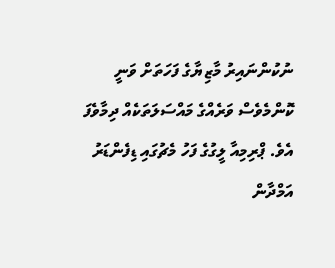ނުކުންނައިރު މާޒިޔާގެ ފަހަތަށް ވަނީ ކޮންމެވެސް ވަރެއްގެ މައްސަލަތަކެއް ދިމާވެފަ އެވެ. ޕްރިމިއާ ލީގުގެ ފަހު މެޗުގައި ޑިފެންޑަރު އަމްދާން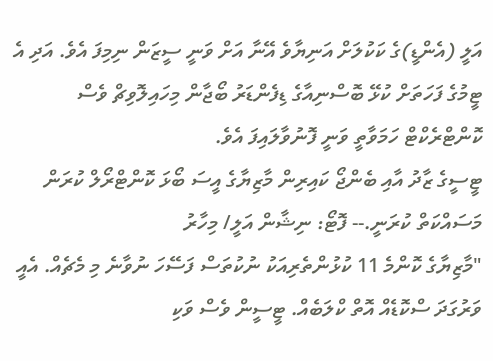އަލީ (އެންޑީ)ގެ ކަކުލަށް އަނިޔާވެ އޭނާ އަށް ވަނީ ސީޒަން ނިމިފަ އެވެ. އަދި އެ ޓީމުގެ ފަހަތަށް ކުޅޭ ބޮސްނިއާގެ ޑިފެންޑަރު ބޯޖާން މިހައިލޮވިޗް ވެސް ކޮންޓްރެކްޓް ހަމަވާތީ ވަނީ ފޮނުވާލައިފަ އެވެ.
ޓީސީގެ ޒާދު އާއި ބެންޖޯ ކައިރިން މާޒިޔާގެ އީސަ ބޯޅަ ކޮންޓްރޯލް ކުރަން މަސައްކަތް ކުރަނީ.-- ފޮޓޯ: ނިޝާން އަލީ/ މިހާރު
"މާޒިޔާގެ ކޮންމެ 11 ކުޅުންތެރިއަކު ނުކުތަސް ފަސޭހަ ނުވާނެ މި މެޗެއް. އެއީ ވަރުގަދަ ސްކޮޑެއް އޮތް ކްލަބެއް. ޓީސީން ވެސް ވަކި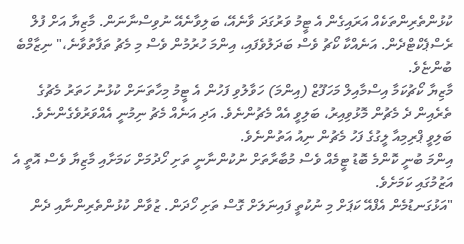ކުޅުންތެރިންތަކެއް އަރައިގެން އެ ޓީމު ވަރުގަދަ ވާނެއޭ، ބަލިވާނެއޭ ނުވިސްނާނަން. މާޒިޔާ އަށް ފުލް ރެސްޕެކްޓްދެން. އަނެއްކާ ކޯޗު ވެސް ބަދަލުވެފައި، އިންމަ ހުރުމުން ވެސް މި މެޗު ތަފާތުވާނެ،" ނިޒާމްބެ ބުންޏެވެ.
މާޒިޔާ ކޯޗުކަމާ އިސްމާއިލް މަހަފޫޒް (އިންމަ) ހަވާލުވި ފަހުން އެ ޓީމު މިހާތަނަށް ކުޅުނު ހަތަރު މެޗުގެ ތެރެއިން ދެ މެޗުން މޮޅުވިއިރު، ބަލިވީ އެއް މެޗުންނެވެ. އަދި އަނެއް މެޗު ނިމުނީ އެއްވަރުވެގެންނެވެ. ބަލިވީ ޕްރިމިއާ ލީގުގެ ފަހު މެޗުން ނިއު އަތުންނެވެ.
އިންމަ ބުނީ ކޮންމެ ބޮޑު ޓީމެއް ވެސް މުބާރާތަށް ނުކުންނާނީ ތަށި ހޯދުމަށް ކަމަށާއި މާޒިޔާ ވެސް އޮތީ އެ އަޒުމުގައި ކަމަށެވެ.
"އަޅުގަނޑުމެން އެފްއޭ ކަޕަށް މި ނުކުތީ ފައިނަލަށް ގޮސް ތަށި ހޯދަން. ޒުވާން ކުޅުންތެރިންނާއި ދެން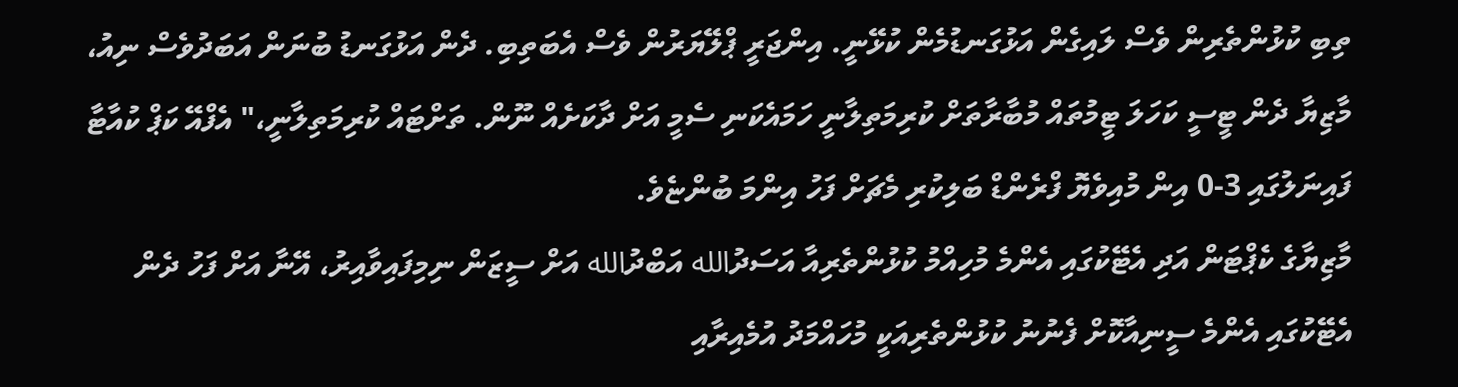ތިބި ކުޅުންތެރިން ވެސް ލައިގެން އަޅުގަނޑުމެން ކުޅޭނީ. އިންޖަރީ ޕްލޭޔަރުން ވެސް އެބަތިބި. ދެން އަޅުގަނޑު ބުނަން އަބަދުވެސް ނިއު، މާޒިޔާ ދެން ޓީސީ ކަހަލަ ޓީމުތައް މުބާރާތަށް ކުރިމަތިލާނީ ހަމައެކަނި ސެމީ އަށް ދާކަށެއް ނޫން. ތަށްޓައް ކުރިމަތިލާނީ،" އެފްއޭ ކަޕް ކުއާޓާ ފައިނަލުގައި 3-0 އިން މުއިވެޔޮ ފްރެންޑް ބަލިކުރި މެޗަށް ފަހު އިންމަ ބުންޏެވެ.
މާޒިޔާގެ ކެޕްޓަން އަދި އެޓޭކުގައި އެންމެ މުހިއްމު ކުޅުންތެރިއާ އަސަދުالله އަބްދުالله އަށް ސީޒަން ނިމިފައިވާއިރު، އޭނާ އަށް ފަހު ދެން އެޓޭކުގައި އެންމެ ސީނިއާކޮށް ފެނުނު ކުޅުންތެރިއަކީ މުހައްމަދު އުމެއިރާއި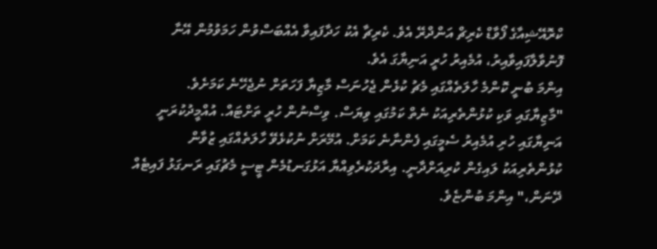ކްރޮއޭޝިއާގެ ފޯވާޑް ކެރިޗް އަންދްރޭ އެވެ. ކެރިޗާ އެކު ހަދާފައިވާ އެއްބަސްވުން ހަމަވުމުން އޭނާ ފޮނުވާލާފައިވާއިރު، އުމެއިރު ހުރީ އަނިޔާގަ އެވެ.
އިންމަ ބުނީ ކޮންމެ ހާލަތެއްގައި މެޗު ކުޅެން ޖެހުނަސް މާޒިޔާ ފަހަތަށް ނުޖެހޭނެ ކަމަށެވެ.
"މާޒިޔާގައި ވަކި ކުޅުންތެރިއަކު ނެތް ކަމުގައި ވިޔަސް. ވިސްނުން ހުރީ ތަށްޓައް. އުއްމީދުކުރަނީ އަނިޔާގައި ހުރި އުމެއިރު ސެމީގައި ފެންނާނެ ކަމަށް. އުމޭރަށް ނުކުޅެވޭ ހާލަތެއްގައި ޒުވާން ކުޅުންތެރިއަކު ލައިގެން ކުރިއަށްދާނީ. އިރާދަކުރެވިއްޔާ އަޅުގަނޑުމެން ޓީސީ މެޗުގައި ރަނގަޅު ފައިޓެއް ދޭނަން،" އިންމަ ބުންޏެވެ.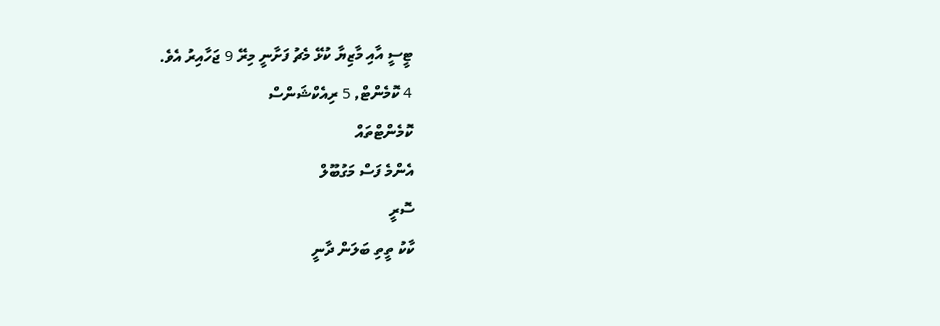ޓީސީ އާއި މާޒިޔާ ކުޅޭ މެޗު ފަށާނީ މިރޭ 9 ޖަހާއިރު އެވެ.
4 ކޮމެންޓް, 5 ރިއެކްޝަންސް
ކޮމެންޓްތައް
އެންމެ ފަސް މަގުބޫލް
ސޮރީ
ކާކު ތީތި ބަލަން ދާނީ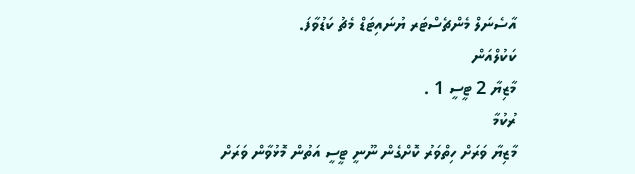އާސެނަލް މެންޗެސްޓަރ ޔުނައިޓަޑް މެޗު ކަޑުވާފަ.
ކަކުލްއަން
މާޒިޔާ 2 ޓީސީ 1 .
ރުކުމާ
މާޒިޔާ ވަރަށް ހިތްވަރު ކޮށްގެން ނޫނީ ޓީސީ އަތުން މޮޅުވާން ވަރަށް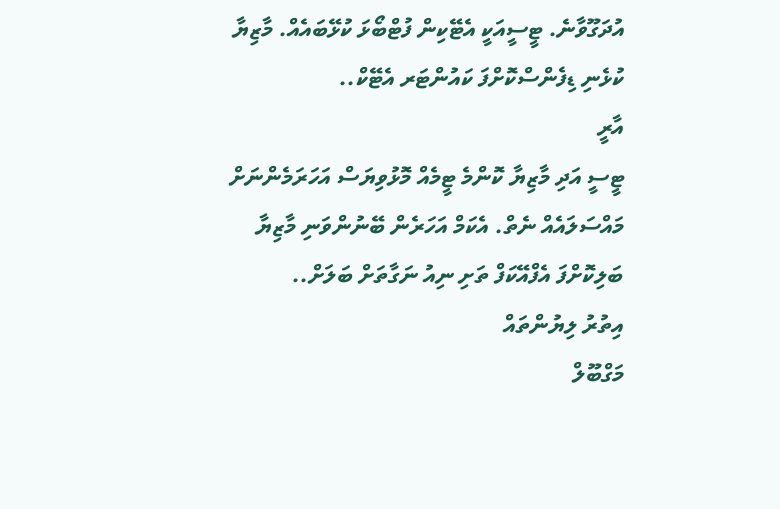އުދަގޫވާނެ. ޓީސީއަކީ އެޓޭކިން ފުޓްބޯޅަ ކުޅޭބައެއް. މާޒިޔާ ކުޅެނި ޑިފެންސްކޮށްފަ ކައުންޓަރ އެޓޭކް..
އާރީ
ޓީސީ އަދި މާޒިޔާ ކޮންމެ ޓީމެއް މޮޅުވިޔަސް އަހަރަމެންނަށް މައްސަލައެއް ނެތް. އެކަމް އަހަރެން ބޭނުންވަނި މާޒިޔާ ބަލިކޮށްފަ އެފްއޭކަފް ތަށި ނިއު ނަގާތަށް ބަލަށް..
އިތުރު ލިޔުންތައް
މަގްބޫލް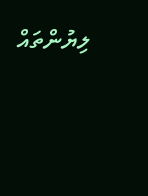ލިޔުންތައް